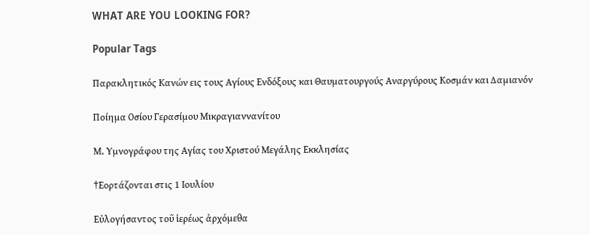WHAT ARE YOU LOOKING FOR?

Popular Tags

Παρακλητικός Κανών εις τους Αγίους Ενδόξους και Θαυματουργούς Αναργύρους Κοσμάν και Δαμιανόν

Ποίημα Οσίου Γερασίμου Μικραγιαννανίτου

Μ. Υμνογράφου της Αγίας του Χριστού Μεγάλης Εκκλησίας

†Εορτάζονται στις 1 Ιουλίου

Εὐλογήσαντος τοῦ ἱερέως ἀρχόμεθα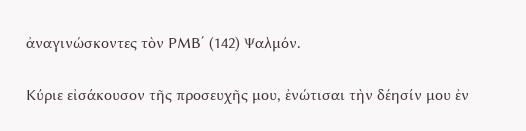ἀναγινώσκοντες τὸν ΡΜΒ΄ (142) Ψαλμόν.

Κύριε εἰσάκουσον τῆς προσευχῆς μου, ἐνώτισαι τὴν δέησίν μου ἐν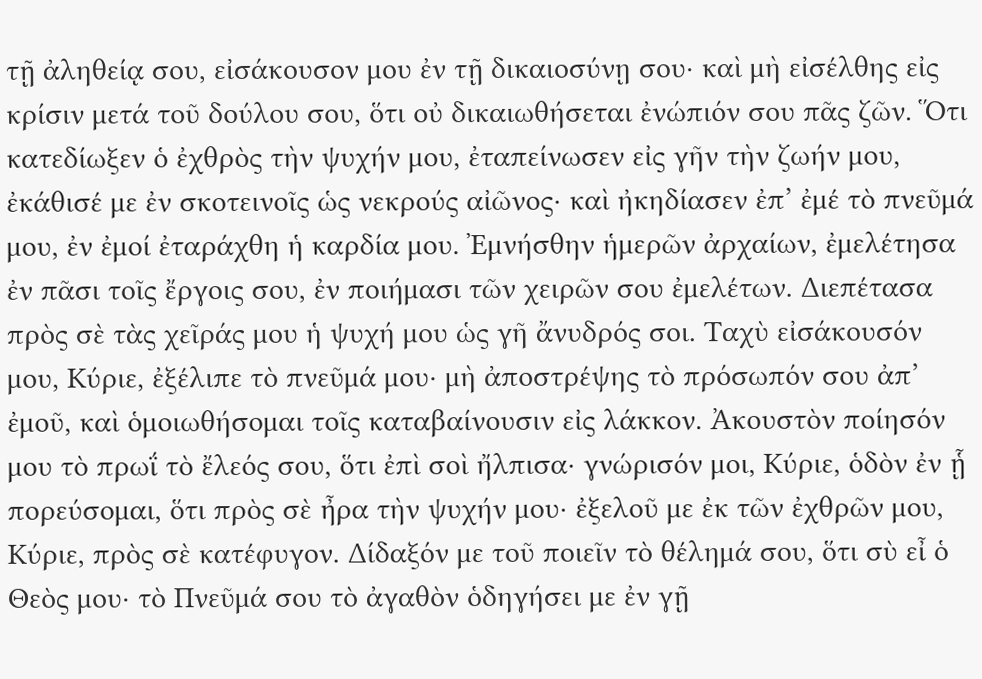τῇ ἀληθείᾳ σου, εἰσάκουσον μου ἐν τῇ δικαιοσύνῃ σου· καὶ μὴ εἰσέλθης εἰς κρίσιν μετά τοῦ δούλου σου, ὅτι οὐ δικαιωθήσεται ἐνώπιόν σου πᾶς ζῶν. Ὅτι κατεδίωξεν ὁ ἐχθρὸς τὴν ψυχήν μου, ἐταπείνωσεν εἰς γῆν τὴν ζωήν μου, ἐκάθισέ με ἐν σκοτεινοῖς ὡς νεκρούς αἰῶνος· καὶ ἠκηδίασεν ἐπ’ ἐμέ τὸ πνεῦμά μου, ἐν ἐμοί ἐταράχθη ἡ καρδία μου. Ἐμνήσθην ἡμερῶν ἀρχαίων, ἐμελέτησα ἐν πᾶσι τοῖς ἔργοις σου, ἐν ποιήμασι τῶν χειρῶν σου ἐμελέτων. Διεπέτασα πρὸς σὲ τὰς χεῖράς μου ἡ ψυχή μου ὡς γῆ ἄνυδρός σοι. Ταχὺ εἰσάκουσόν μου, Κύριε, ἐξέλιπε τὸ πνεῦμά μου· μὴ ἀποστρέψης τὸ πρόσωπόν σου ἀπ’ ἐμοῦ, καὶ ὁμοιωθήσομαι τοῖς καταβαίνουσιν εἰς λάκκον. Ἀκουστὸν ποίησόν μου τὸ πρωΐ τὸ ἔλεός σου, ὅτι ἐπὶ σοὶ ἤλπισα· γνώρισόν μοι, Κύριε, ὁδὸν ἐν ᾗ πορεύσομαι, ὅτι πρὸς σὲ ἦρα τὴν ψυχήν μου· ἐξελοῦ με ἐκ τῶν ἐχθρῶν μου, Κύριε, πρὸς σὲ κατέφυγον. Δίδαξόν με τοῦ ποιεῖν τὸ θέλημά σου, ὅτι σὺ εἶ ὁ Θεὸς μου· τὸ Πνεῦμά σου τὸ ἀγαθὸν ὁδηγήσει με ἐν γῇ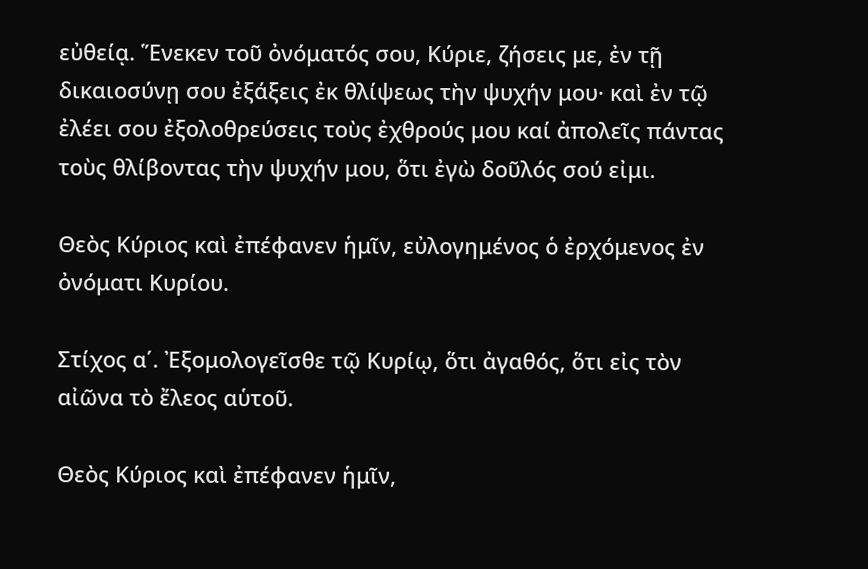εὐθείᾳ. Ἕνεκεν τοῦ ὀνόματός σου, Κύριε, ζήσεις με, ἐν τῇ δικαιοσύνῃ σου ἐξάξεις ἐκ θλίψεως τὴν ψυχήν μου· καὶ ἐν τῷ ἐλέει σου ἐξολοθρεύσεις τοὺς ἐχθρούς μου καί ἀπολεῖς πάντας τοὺς θλίβοντας τὴν ψυχήν μου, ὅτι ἐγὼ δοῦλός σού εἰμι.

Θεὸς Κύριος καὶ ἐπέφανεν ἡμῖν, εὐλογημένος ὁ ἐρχόμενος ἐν ὀνόματι Κυρίου.

Στίχος α΄. Ἐξομολογεῖσθε τῷ Κυρίῳ, ὅτι ἀγαθός, ὅτι εἰς τὸν αἰῶνα τὸ ἔλεος αὑτοῦ.

Θεὸς Κύριος καὶ ἐπέφανεν ἡμῖν,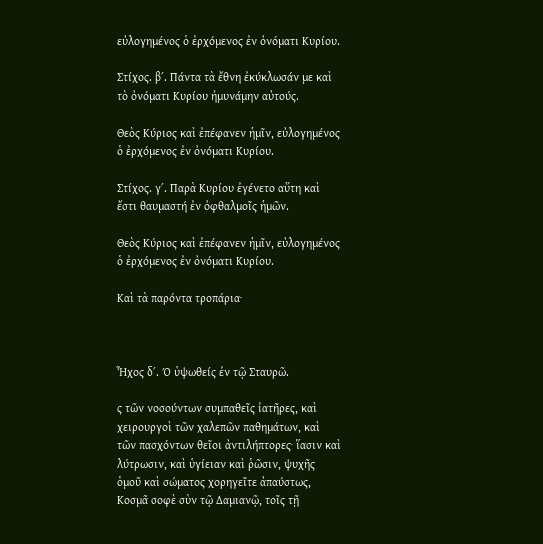εὐλογημένος ὁ ἐρχόμενος ἐν ὀνόματι Κυρίου.

Στίχος. β΄. Πάντα τὰ ἔθνη ἐκύκλωσάν με καὶ τὸ ὀνόματι Κυρίου ἠμυνάμην αὐτούς.

Θεὸς Κύριος καὶ ἐπέφανεν ἡμῖν, εὐλογημένος ὁ ἐρχόμενος ἐν ὀνόματι Κυρίου.

Στίχος. γ΄. Παρὰ Κυρίου ἐγένετο αὕτη καὶ ἔστι θαυμαστή ἐν ὀφθαλμοῖς ἡμῶν.

Θεὸς Κύριος καὶ ἐπέφανεν ἡμῖν, εὐλογημένος ὁ ἐρχόμενος ἐν ὀνόματι Κυρίου.

Καὶ τὰ παρόντα τροπάρια·



Ἦχος δ΄. Ό ὑψωθείς ἐν τῷ Σταυρῶ.

ς τῶν νοσούντων συμπαθεῖς ἰατῆρες, καὶ χειρουργοὶ τῶν χαλεπῶν παθημάτων, καὶ τῶν πασχόντων θεῖοι ἀντιλήπτορες· ἵασιν καὶ λύτρωσιν, καὶ ὑγίειαν καὶ ῥῶσιν, ψυχῆς ὁμοῦ καὶ σώματος χορηγεῖτε ἀπαύστως, Κοσμᾶ σοφὲ σὺν τῷ Δαμιανῷ, τοῖς τῇ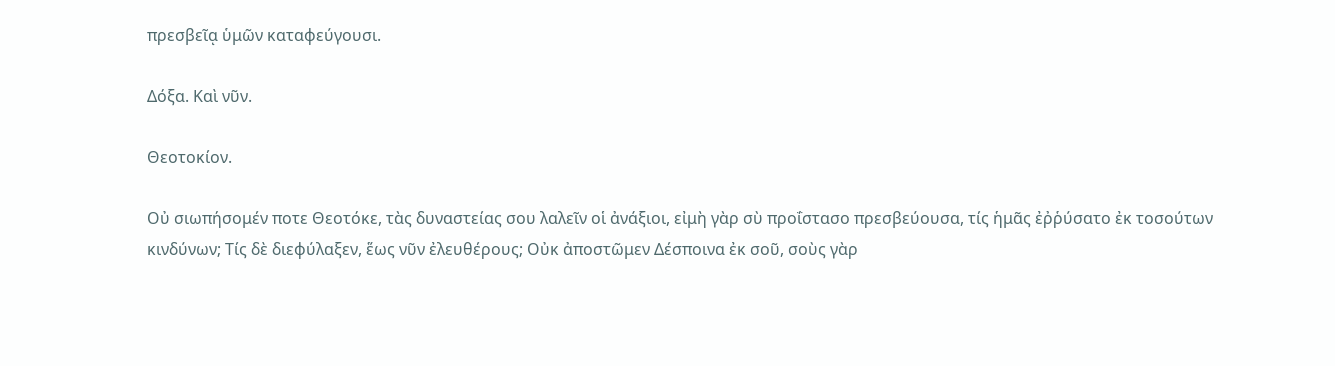πρεσβεῖᾳ ὑμῶν καταφεύγουσι.

Δόξα. Καὶ νῦν.

Θεοτοκίον.

Οὐ σιωπήσομέν ποτε Θεοτόκε, τὰς δυναστείας σου λαλεῖν οἱ ἀνάξιοι, εἰμὴ γὰρ σὺ προΐστασο πρεσβεύουσα, τίς ἡμᾶς ἐῤῥύσατο ἐκ τοσούτων κινδύνων; Τίς δὲ διεφύλαξεν, ἕως νῦν ἐλευθέρους; Οὐκ ἀποστῶμεν Δέσποινα ἐκ σοῦ, σοὺς γὰρ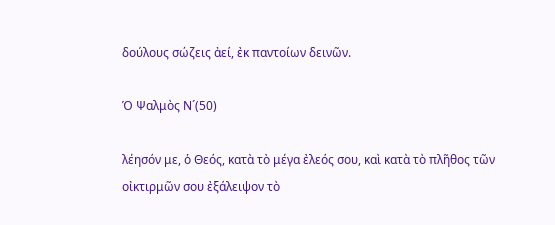δούλους σώζεις ἀεί, ἐκ παντοίων δεινῶν.

Ὁ Ψαλμὸς Ν´(50)

λέησόν με, ὁ Θεός, κατὰ τὸ μέγα ἐλεός σου, καὶ κατὰ τὸ πλῆθος τῶν οἰκτιρμῶν σου ἐξάλειψον τὸ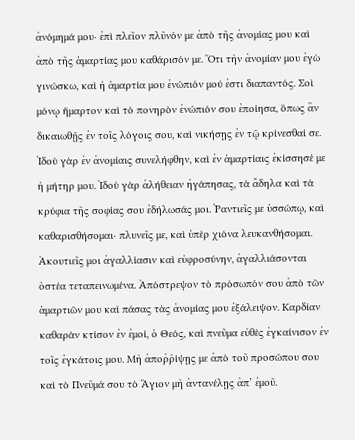ἀνόμημά μου· ἐπὶ πλεῖον πλῦνόν με ἀπὸ τῆς ἀνομίας μου καὶ ἀπὸ τῆς ἁμαρτίας μου καθάρισόν με. Ὅτι τὴν ἀνομίαν μου ἐγὼ γινώσκω, καὶ ἡ ἁμαρτία μου ἐνώπιόν μού ἐστι διαπαντός. Σοὶ μόνῳ ἥμαρτον καὶ τὸ πονηρὸν ἐνώπιόν σου ἐποίησα, ὅπως ἂν δικαιωθῇς ἐν τοῖς λόγοις σου, καὶ νικήσῃς ἐν τῷ κρίνεσθαί σε. Ἰδοὺ γὰρ ἐν ἀνομίαις συνελήφθην, καὶ ἐν ἁμαρτίαις ἐκίσσησέ με ἡ μήτηρ μου. Ἰδοὺ γὰρ ἀλήθειαν ἠγάπησας, τὰ ἄδηλα καὶ τὰ κρύφια τῆς σοφίας σου ἐδήλωσάς μοι. Ῥαντιεῖς με ὑσσώπῳ, καὶ καθαρισθήσομαι· πλυνεῖς με, καὶ ὑπὲρ χιόνα λευκανθήσομαι. Ἀκουτιεῖς μοι ἀγαλλίασιν καὶ εὐφροσύνην, ἀγαλλιάσονται ὀστέα τεταπεινωμένα. Ἀπόστρεψον τὸ πρόσωπόν σου ἀπὸ τῶν ἁμαρτιῶν μου καὶ πάσας τὰς ἀνομίας μου ἐξάλειψον. Καρδίαν καθαρὰν κτίσον ἐν ἐμοί, ὁ Θεός, καὶ πνεῦμα εὐθὲς ἐγκαίνισον ἐν τοῖς ἐγκάτοις μου. Μὴ ἀποῤῥίψῃς με ἀπὸ τοῦ προσώπου σου καὶ τὸ Πνεῦμά σου τὸ Ἅγιον μὴ ἀντανέλῃς ἀπ’ ἐμοῦ.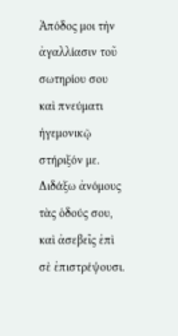Ἀπόδος μοι τὴν ἀγαλλίασιν τοῦ σωτηρίου σου καὶ πνεύματι ἡγεμονικῷ στήριξόν με. Διδάξω ἀνόμους τὰς ὁδούς σου, καὶ ἀσεβεῖς ἐπὶ σὲ ἐπιστρέψουσι.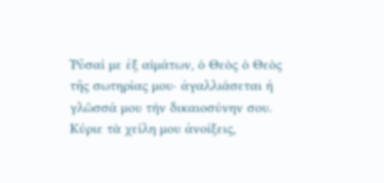Ῥῦσαί με ἐξ αἱμάτων, ὁ Θεὸς ὁ Θεὸς τῆς σωτηρίας μου· ἀγαλλιάσεται ἡ γλῶσσά μου τὴν δικαιοσύνην σου. Κύριε τὰ χείλη μου ἀνοίξεις,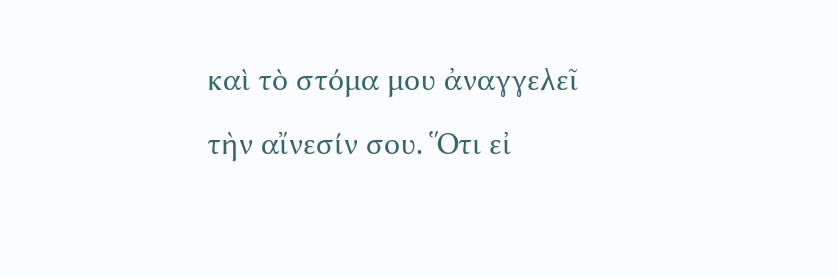καὶ τὸ στόμα μου ἀναγγελεῖ τὴν αἴνεσίν σου. Ὅτι εἰ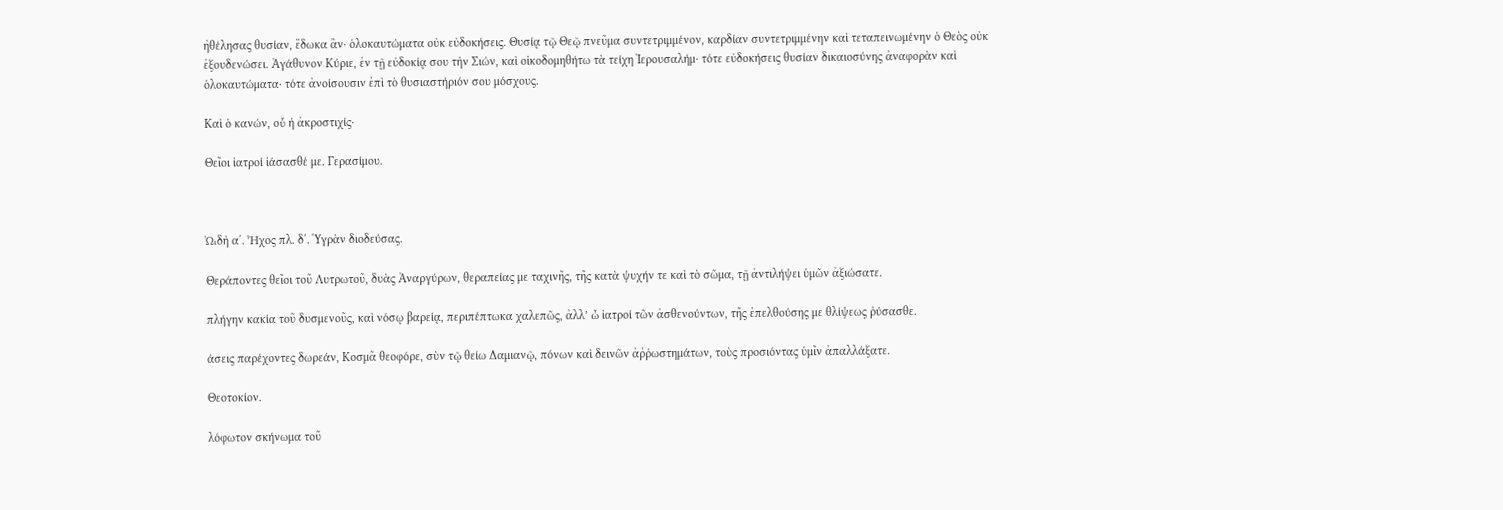ἠθέλησας θυσίαν, ἔδωκα ἂν· ὁλοκαυτώματα οὐκ εὐδοκήσεις. Θυσίᾳ τῷ Θεῷ πνεῦμα συντετριμμένον, καρδίαν συντετριμμένην καὶ τεταπεινωμένην ὁ Θεὸς οὐκ ἐξουδενώσει. Ἀγάθυνον Κύριε, ἐν τῇ εὐδοκίᾳ σου τὴν Σιών, καὶ οἰκοδομηθήτω τὰ τείχη Ἱερουσαλήμ· τότε εὐδοκήσεις θυσίαν δικαιοσύνης ἀναφορὰν καὶ ὁλοκαυτώματα· τότε ἀνοίσουσιν ἐπὶ τὸ θυσιαστήριόν σου μόσχους.

Καὶ ὁ κανών, οὗ ἡ ἀκροστιχίς·

Θεῖοι ἰατροί ἰάσασθέ με. Γερασίμου.



ᾨδὴ α΄. Ἦχος πλ. δ΄. Ὑγρὰν διοδεύσας.

Θεράποντες θεῖοι τοῦ Λυτρωτοῦ, δυὰς Ἀναργύρων, θεραπείας με ταχινῆς, τῆς κατὰ ψυχήν τε καὶ τὸ σῶμα, τῇ ἀντιλήψει ὑμῶν ἀξιώσατε.

πλήγην κακία τοῦ δυσμενοῦς, καὶ νόσῳ βαρείᾳ, περιπέπτωκα χαλεπῶς, ἀλλ’ ὦ ἰατροί τῶν ἀσθενούντων, τῆς ἐπελθούσης με θλίψεως ῥύσασθε.

άσεις παρέχοντες δωρεάν, Κοσμᾶ θεοφόρε, σὺν τῷ θείω Δαμιανῷ, πόνων καὶ δεινῶν ἀῤῥωστημάτων, τοὺς προσιόντας ὑμῖν ἀπαλλάξατε.

Θεοτοκίον.

λόφωτον σκήνωμα τοῦ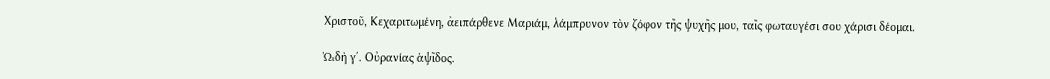Χριστοῦ, Κεχαριτωμένη, ἀειπάρθενε Μαριάμ, λάμπρυνον τὸν ζόφον τῆς ψυχῆς μου, ταῖς φωταυγέσι σου χάρισι δέομαι.

ᾨδὴ γ΄. Οὐρανίας ἁψῖδος.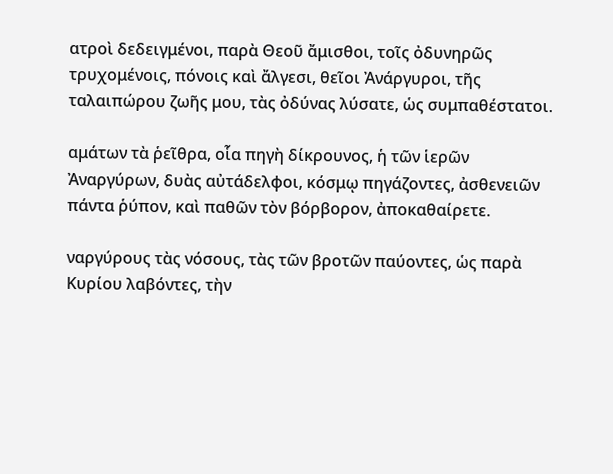ατροὶ δεδειγμένοι, παρὰ Θεοῦ ἄμισθοι, τοῖς ὀδυνηρῶς τρυχομένοις, πόνοις καὶ ἄλγεσι, θεῖοι Ἀνάργυροι, τῆς ταλαιπώρου ζωῆς μου, τὰς ὀδύνας λύσατε, ὡς συμπαθέστατοι.

αμάτων τὰ ῥεῖθρα, οἷα πηγὴ δίκρουνος, ἡ τῶν ἱερῶν Ἀναργύρων, δυὰς αὐτάδελφοι, κόσμῳ πηγάζοντες, ἀσθενειῶν πάντα ῥύπον, καὶ παθῶν τὸν βόρβορον, ἀποκαθαίρετε.

ναργύρους τὰς νόσους, τὰς τῶν βροτῶν παύοντες, ὡς παρὰ Κυρίου λαβόντες, τὴν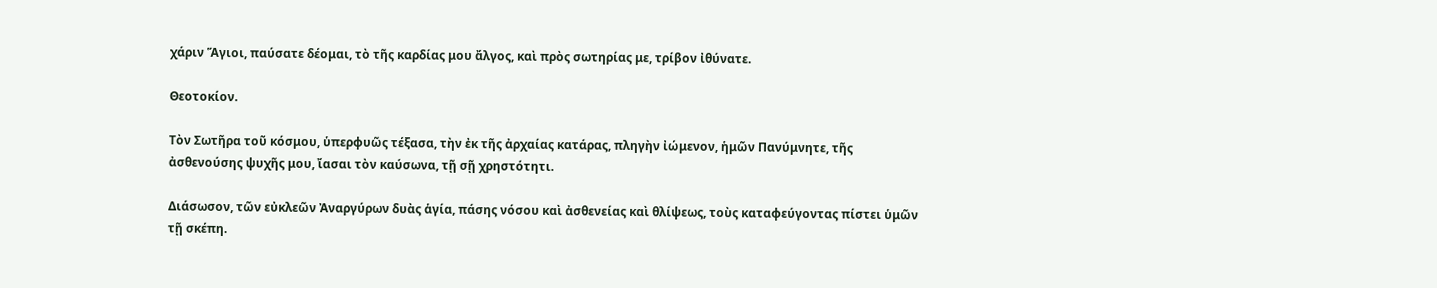χάριν Ἅγιοι, παύσατε δέομαι, τὸ τῆς καρδίας μου ἄλγος, καὶ πρὸς σωτηρίας με, τρίβον ἰθύνατε.

Θεοτοκίον.

Τὸν Σωτῆρα τοῦ κόσμου, ὑπερφυῶς τέξασα, τὴν ἐκ τῆς ἀρχαίας κατάρας, πληγὴν ἰώμενον, ἡμῶν Πανύμνητε, τῆς ἀσθενούσης ψυχῆς μου, ἴασαι τὸν καύσωνα, τῇ σῇ χρηστότητι.

Διάσωσον, τῶν εὐκλεῶν Ἀναργύρων δυὰς ἁγία, πάσης νόσου καὶ ἀσθενείας καὶ θλίψεως, τοὺς καταφεύγοντας πίστει ὑμῶν τῇ σκέπη.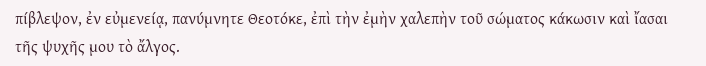πίβλεψον, ἐν εὐμενείᾳ, πανύμνητε Θεοτόκε, ἐπὶ τὴν ἐμὴν χαλεπὴν τοῦ σώματος κάκωσιν καὶ ἴασαι τῆς ψυχῆς μου τὸ ἄλγος.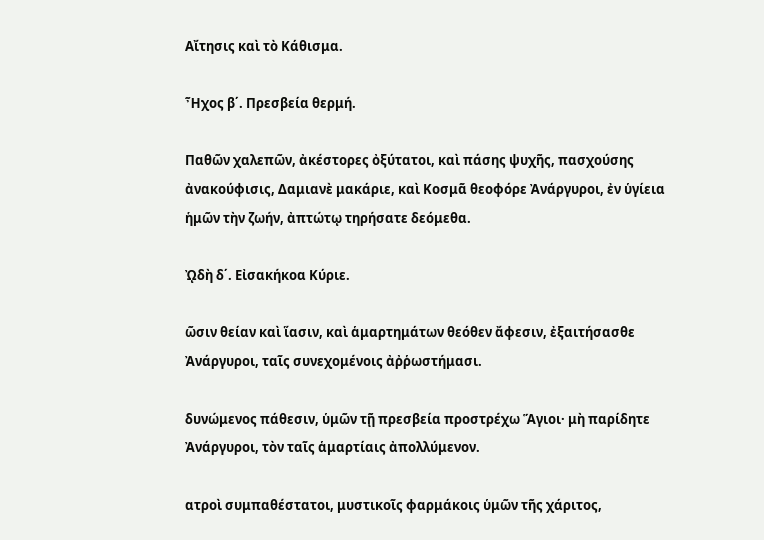Αἴτησις καὶ τὸ Κάθισμα.

Ἦχος β΄. Πρεσβεία θερμή.

Παθῶν χαλεπῶν, ἀκέστορες ὀξύτατοι, καὶ πάσης ψυχῆς, πασχούσης ἀνακούφισις, Δαμιανὲ μακάριε, καὶ Κοσμᾶ θεοφόρε Ἀνάργυροι, ἐν ὑγίεια ἡμῶν τὴν ζωήν, ἀπτώτῳ τηρήσατε δεόμεθα.

ᾨδὴ δ΄. Εἰσακήκοα Κύριε.

ῶσιν θείαν καὶ ἵασιν, καὶ ἁμαρτημάτων θεόθεν ἄφεσιν, ἐξαιτήσασθε Ἀνάργυροι, ταῖς συνεχομένοις ἀῤῥωστήμασι.

δυνώμενος πάθεσιν, ὑμῶν τῇ πρεσβεία προστρέχω Ἅγιοι· μὴ παρίδητε Ἀνάργυροι, τὸν ταῖς ἁμαρτίαις ἀπολλύμενον.

ατροὶ συμπαθέστατοι, μυστικοῖς φαρμάκοις ὑμῶν τῆς χάριτος,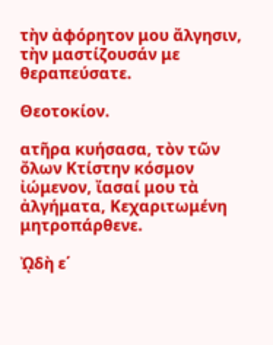τὴν ἀφόρητον μου ἄλγησιν, τὴν μαστίζουσάν με θεραπεύσατε.

Θεοτοκίον.

ατῆρα κυήσασα, τὸν τῶν ὄλων Κτίστην κόσμον ἰώμενον, ἴασαί μου τὰ ἀλγήματα, Κεχαριτωμένη μητροπάρθενε.

ᾨδὴ ε΄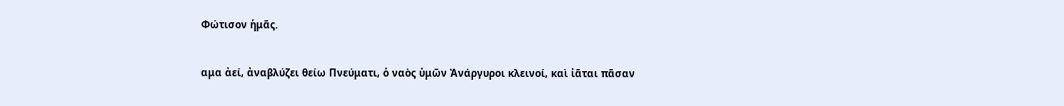Φώτισον ἡμᾶς.

αμα ἀεί, ἀναβλύζει θείω Πνεύματι, ὁ ναὸς ὑμῶν Ἀνάργυροι κλεινοί, καὶ ἰᾶται πᾶσαν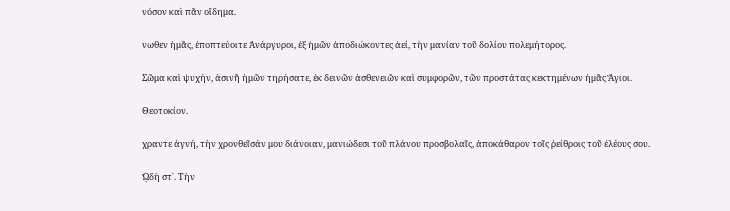νόσον καὶ πᾶν οἴδημα.

νωθεν ἡμᾶς, ἐποπτεύοιτε Ἀνάργυροι, ἐξ ἡμῶν ἀποδιώκοντες ἀεί, τὴν μανίαν τοῦ δολίου πολεμήτορος.

Σῶμα καὶ ψυχήν, ἀσινῆ ἡμῶν τηρήσατε, ἐκ δεινῶν ἀσθενειῶν καὶ συμφορῶν, τῶν προστάτας κεκτημένων ἡμᾶς Ἅγιοι.

Θεοτοκίον.

χραντε ἀγνή, τὴν χρονθεῖσάν μου διάνοιαν, μανιώδεσι τοῦ πλάνου προσβολαῖς, ἀποκάθαρον τοῖς ῥείθροις τοῦ ἐλέους σου.

ᾨδὴ στ΄. Τὴν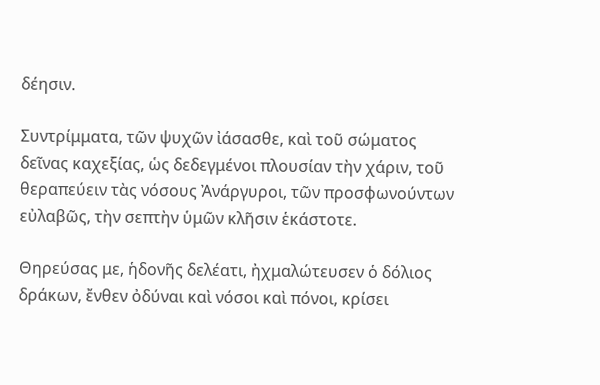δέησιν.

Συντρίμματα, τῶν ψυχῶν ἰάσασθε, καὶ τοῦ σώματος δεῖνας καχεξίας, ὡς δεδεγμένοι πλουσίαν τὴν χάριν, τοῦ θεραπεύειν τὰς νόσους Ἀνάργυροι, τῶν προσφωνούντων εὐλαβῶς, τὴν σεπτὴν ὑμῶν κλῆσιν ἑκάστοτε.

Θηρεύσας με, ἡδονῆς δελέατι, ἠχμαλώτευσεν ὁ δόλιος δράκων, ἔνθεν ὀδύναι καὶ νόσοι καὶ πόνοι, κρίσει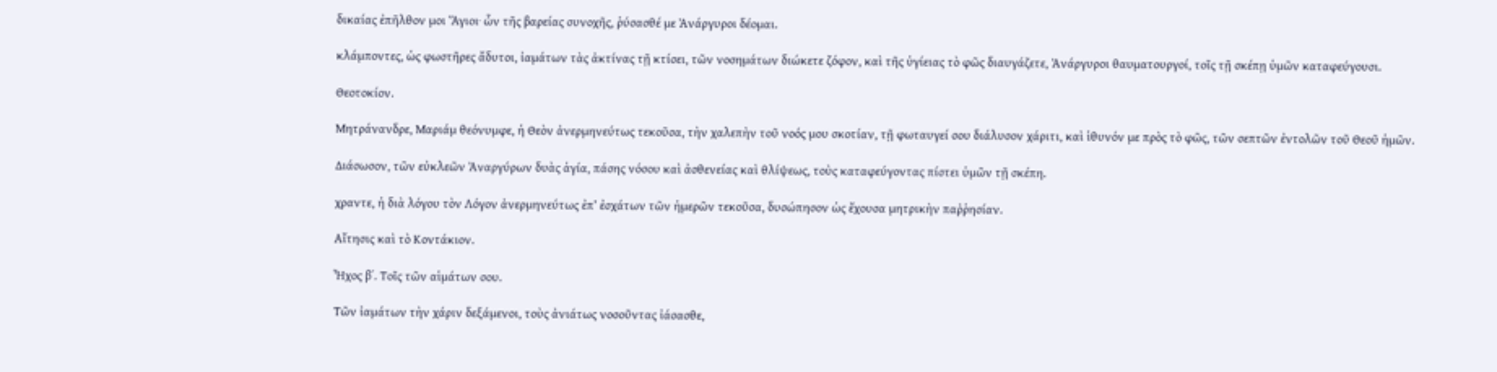δικαίας ἐπῆλθον μοι Ἅγιοι· ὧν τῆς βαρείας συνοχῆς, ῥύσασθέ με Ἀνάργυροι δέομαι.

κλάμποντες, ὡς φωστῆρες ἄδυτοι, ἰαμάτων τὰς ἀκτίνας τῇ κτίσει, τῶν νοσημάτων διώκετε ζόφον, καὶ τῆς ὑγίειας τὸ φῶς διαυγάζετε, Ἀνάργυροι θαυματουργοί, τοῖς τῇ σκέπῃ ὑμῶν καταφεύγουσι.

Θεοτοκίον.

Μητράνανδρε, Μαριάμ θεόνυμφε, ἡ Θεὸν ἀνερμηνεύτως τεκοῦσα, τὴν χαλεπὴν τοῦ νοός μου σκοτίαν, τῇ φωταυγεί σου διάλυσον χάριτι, καὶ ἱθυνόν με πρὸς τὸ φῶς, τῶν σεπτῶν ἐντολῶν τοῦ Θεοῦ ἡμῶν.

Διάσωσον, τῶν εὐκλεῶν Ἀναργύρων δυὰς ἁγία, πάσης νόσου καὶ ἀσθενείας καὶ θλίψεως, τοὺς καταφεύγοντας πίστει ὑμῶν τῇ σκέπη.

χραντε, ἡ διὰ λόγου τὸν Λόγον ἀνερμηνεύτως ἐπ’ ἐσχάτων τῶν ἡμερῶν τεκοῦσα, δυσώπησον ὡς ἔχουσα μητρικὴν παῤῥησίαν.

Αἴτησις καὶ τὸ Κοντάκιον.

Ἦχος β΄. Τοῖς τῶν αἱμάτων σου.

Τῶν ἰαμάτων τὴν χάριν δεξάμενοι, τοὺς ἀνιάτως νοσοῦντας ἰάσασθε,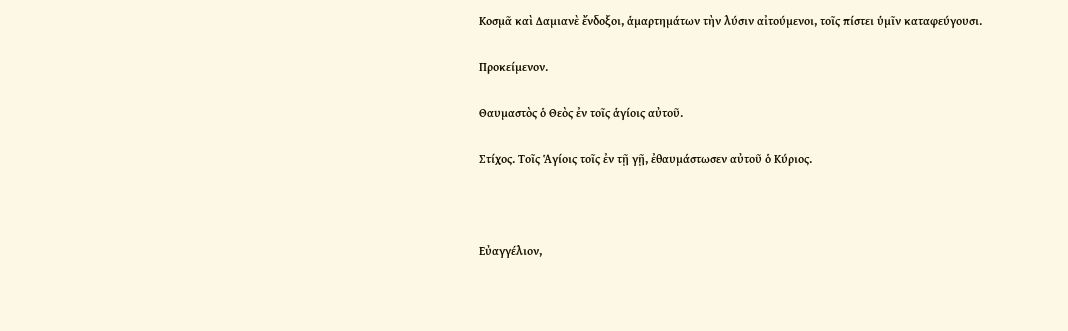Κοσμᾶ καὶ Δαμιανὲ ἔνδοξοι, ἁμαρτημάτων τὴν λύσιν αἰτούμενοι, τοῖς πίστει ὑμῖν καταφεύγουσι.

Προκείμενον.

Θαυμαστὸς ὁ Θεὸς ἐν τοῖς ἁγίοις αὐτοῦ.

Στίχος. Τοῖς Ἁγίοις τοῖς ἐν τῇ γῇ, ἐθαυμάστωσεν αὐτοῦ ὁ Κύριος.



Εὐαγγέλιον,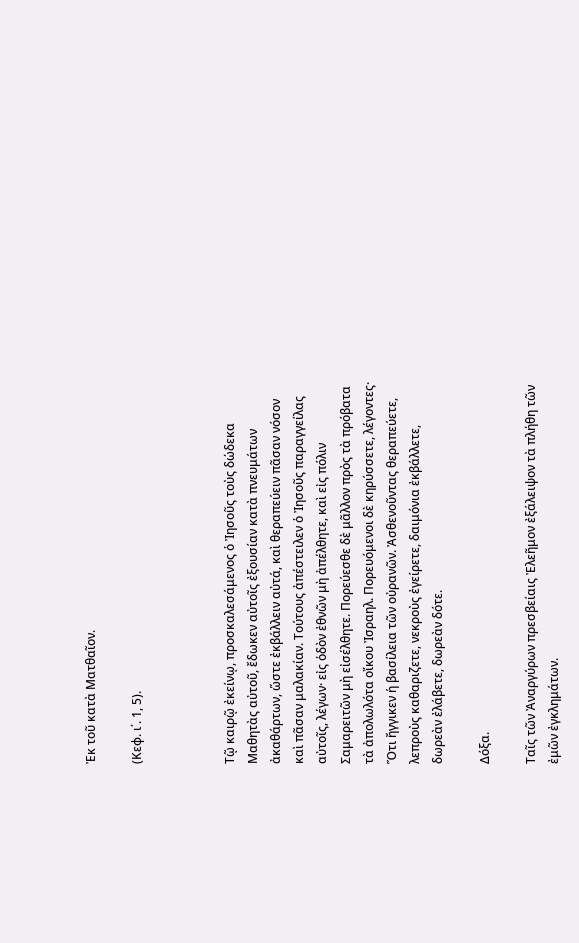Ἐκ τοῦ κατὰ Ματθαῖον.

(Κεφ. ι΄. 1, 5).



Τῷ καιρῷ ἐκείνῳ, προσκαλεσάμενος ὁ Ἰησοῦς τοὺς δώδεκα Μαθητὰς αὐτοῦ, ἔδωκεν αὐτοῖς ἐξουσίαν κατὰ πνευμάτων ἀκαθάρτων, ὥστε ἐκβάλλειν αὐτά, καὶ θεραπεύειν πᾶσαν νόσον καὶ πᾶσαν μαλακίαν. Τούτους ἀπέστειλεν ὁ Ἰησοῦς παραγγείλας αὐτοῖς, λέγων· εἰς ὁδὸν ἐθνῶν μὴ ἀπέλθητε, καὶ εἰς πόλιν Σαμαρειτῶν μὴ εἰσέλθητε. Πορεύεσθε δὲ μᾶλλον πρὸς τὰ πρόβατα τὰ ἀπολωλότα οἴκου Ἰσραηλ. Πορευόμενοι δὲ κηρύσσετε, λέγοντες· Ὅτι ἤγγικεν ἡ βασίλεια τῶν οὐρανῶν. Ἀσθενοῦντας θεραπεύετε, λεπροὺς καθαριζετε, νεκροὺς ἐγείρετε, δαιμόνια ἐκβάλλετε, δωρεὰν ἐλάβετε, δωρεὰν δότε.

Δόξα.

Ταῖς τῶν Ἀναργύρων πρεσβείαις Ἐλεῆμον ἐξάλειψον τὰ πλήθη τῶν ἐμῶν ἐγκλημάτων.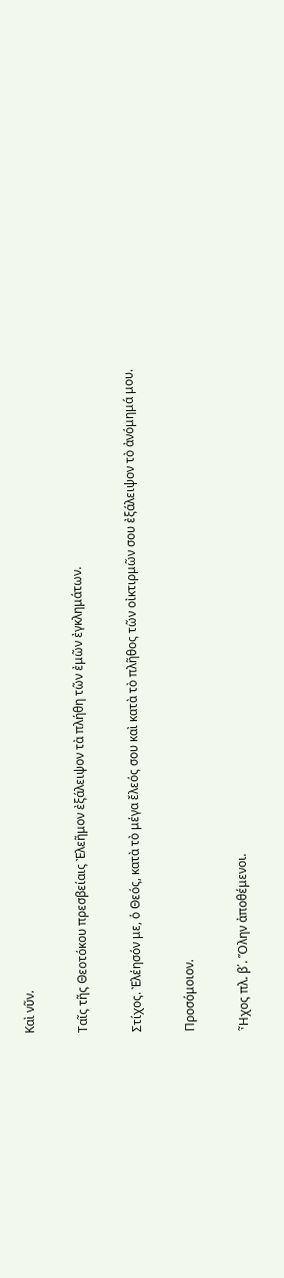Καὶ νῦν.

Ταῖς τῆς Θεοτόκου πρεσβείαις Ἐλεῆμον ἐξάλειψον τὰ πλήθη τῶν ἐμῶν ἐγκλημάτων.

Στίχος. Ἐλέησόν με, ὁ Θεός, κατὰ τὸ μέγα ἔλεός σου καὶ κατὰ τὸ πλῆθος τῶν οἰκτιρμῶν σου ἐξάλειψον τὸ ἀνόμημά μου.

Προσόμοιον.

Ἦχος πλ. β΄. Ὅλην ἀποθέμενοι.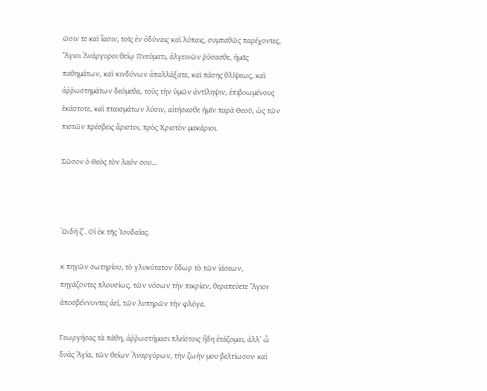ῶσιν τε καὶ ἴασιν, τοῖς ἐν ὀδύναις καὶ λύπαις, συμπαθῶς παρέχοντες, Ἅγιοι Ἀνάργυροι θείῳ Πνεύματι, ἀλγεινῶν ῥύσασθε, ἡμᾶς παθημάτων, καὶ κινδύνων ἀπαλλάξατε, καὶ πάσης θλίψεως, καὶ ἀῤῥωστημάτων δεόμεθα, τοὺς τὴν ὑμῶν ἀντίληψιν, ἐπιβοωμένους ἑκάστοτε, καὶ πταισμάτων λύσιν, αἰτήσασθε ἡμῖν παρὰ Θεοῦ, ὡς τῶν πιστῶν πρέσβεις ἄριστοι, πρὸς Χριστὸν μακάριοι.

Σῶσον ὁ Θεὸς τὸν λαόν σου…



ᾨδὴ ζ΄. Οἱ ἐκ τῆς Ἰουδαίας.

κ πηγῶν σωτηρίου, τὸ γλυκύτατον ὕδωρ τὸ τῶν ἰάσεων, πηγάζοντες πλουσίως, τῶν νόσων τὴν πικρίαν, θεραπεύετε Ἅγιοι· ἀποσβέννυντες ἀεί, τῶν λυπηρῶν τὴν φλόγα.

Γεωργήσας τὰ πάθη, ἀῤῥωστήμασι πλείστοις ἤδη ἐτάζομαι, ἀλλ’ ὦ δυὰς Ἁγία, τῶν θείων Ἀναργύρων, τὴν ζωὴν μου βελτίωσον· καὶ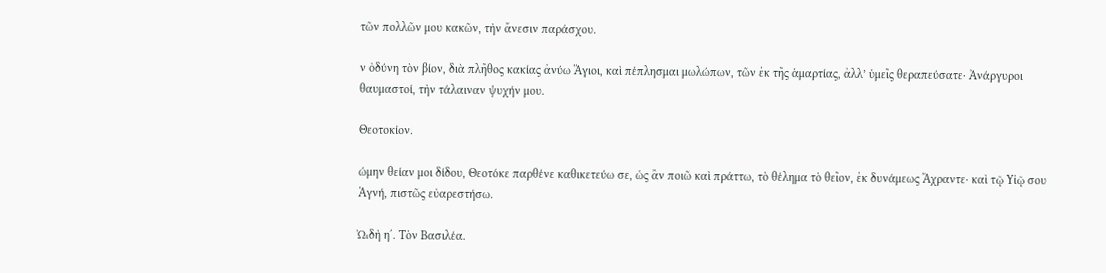τῶν πολλῶν μου κακῶν, τὴν ἄνεσιν παράσχου.

ν ὀδύνη τὸν βίον, διὰ πλῆθος κακίας ἀνύω Ἅγιοι, καὶ πέπλησμαι μωλώπων, τῶν ἐκ τῆς ἁμαρτίας, ἀλλ’ ὑμεῖς θεραπεύσατε· Ἀνάργυροι θαυμαστοί, τὴν τάλαιναν ψυχήν μου.

Θεοτοκίον.

ώμην θείαν μοι δίδου, Θεοτόκε παρθένε καθικετεύω σε, ὡς ἂν ποιῶ καὶ πράττω, τὸ θέλημα τὸ θεῖον, ἐκ δυνάμεως Ἄχραντε· καὶ τῷ Υἰῷ σου Ἁγνή, πιστῶς εὐαρεστήσω.

ᾨδὴ η΄. Τὸν Βασιλέα.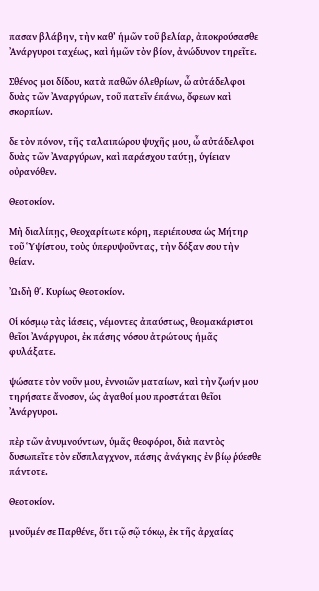πασαν βλάβην, τὴν καθ’ ἡμῶν τοῦ βελίαρ, ἀποκρούσασθε Ἀνάργυροι ταχέως, καὶ ἡμῶν τὸν βίον, ἀνώδυνον τηρεῖτε.

Σθένος μοι δίδου, κατὰ παθῶν όλεθρίων, ὦ αὐτάδελφοι δυὰς τῶν Ἀναργύρων, τοῦ πατεῖν έπάνω, ὄφεων καὶ σκορπίων.

δε τὸν πόνον, τῆς ταλαιπώρου ψυχῆς μου, ὦ αὐτάδελφοι δυὰς τῶν Ἀναργύρων, καὶ παράσχου ταύτῃ, ὑγίειαν οὐρανόθεν.

Θεοτοκίον.

Μὴ διαλίπῃς, Θεοχαρίτωτε κόρη, περιέπουσα ὡς Μήτηρ τοῦ Ὑψίστου, τοὺς ὑπερυψοῦντας, τὴν δόξαν σου τὴν θείαν.

ᾨδὴ θ΄. Κυρίως Θεοτοκίον.

Οἱ κόσμῳ τὰς ἰάσεις, νέμοντες ἀπαύστως, θεομακάριστοι θεῖοι Ἀνάργυροι, ἐκ πάσης νόσου ἀτρώτους ἡμᾶς φυλάξατε.

ψώσατε τὸν νοῦν μου, ἐννοιῶν ματαίων, καὶ τὴν ζωήν μου τηρήσατε ἄνοσον, ὡς ἀγαθοί μου προστάται θεῖοι Ἀνάργυροι.

πὲρ τῶν ἀνυμνούντων, ὑμᾶς θεοφόροι, διὰ παντὸς δυσωπεῖτε τὸν εὔσπλαγχνον, πάσης ἀνάγκης ἐν βίῳ ῥύεσθε πάντοτε.

Θεοτοκίον.

μνοῦμέν σε Παρθένε, ὅτι τῷ σῷ τόκῳ, ἐκ τῆς ἀρχαίας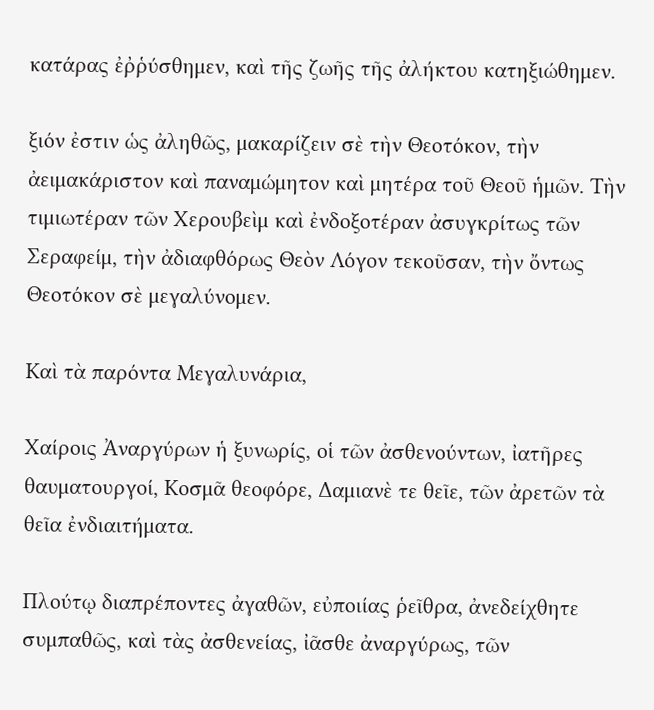κατάρας ἐῤῥύσθημεν, καὶ τῆς ζωῆς τῆς ἀλήκτου κατηξιώθημεν.

ξιόν ἐστιν ὡς ἀληθῶς, μακαρίζειν σὲ τὴν Θεοτόκον, τὴν ἀειμακάριστον καὶ παναμώμητον καὶ μητέρα τοῦ Θεοῦ ἡμῶν. Τὴν τιμιωτέραν τῶν Χερουβεὶμ καὶ ἐνδοξοτέραν ἀσυγκρίτως τῶν Σεραφείμ, τὴν ἀδιαφθόρως Θεὸν Λόγον τεκοῦσαν, τὴν ὄντως Θεοτόκον σὲ μεγαλύνομεν.

Καὶ τὰ παρόντα Μεγαλυνάρια,

Χαίροις Ἀναργύρων ἡ ξυνωρίς, οἱ τῶν ἀσθενούντων, ἰατῆρες θαυματουργοί, Κοσμᾶ θεοφόρε, Δαμιανὲ τε θεῖε, τῶν ἀρετῶν τὰ θεῖα ἐνδιαιτήματα.

Πλούτῳ διαπρέποντες ἀγαθῶν, εὐποιίας ῥεῖθρα, ἀνεδείχθητε συμπαθῶς, καὶ τὰς ἀσθενείας, ἰᾶσθε ἀναργύρως, τῶν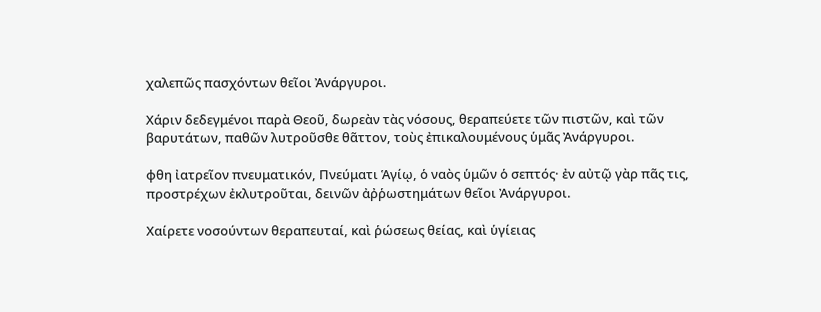χαλεπῶς πασχόντων θεῖοι Ἀνάργυροι.

Χάριν δεδεγμένοι παρὰ Θεοῦ, δωρεὰν τὰς νόσους, θεραπεύετε τῶν πιστῶν, καὶ τῶν βαρυτάτων, παθῶν λυτροῦσθε θᾶττον, τοὺς ἐπικαλουμένους ὑμᾶς Ἀνάργυροι.

φθη ἰατρεῖον πνευματικόν, Πνεύματι Ἁγίῳ, ὁ ναὸς ὑμῶν ὁ σεπτός· ἐν αὐτῷ γὰρ πᾶς τις, προστρέχων ἐκλυτροῦται, δεινῶν ἀῤῥωστημάτων θεῖοι Ἀνάργυροι.

Χαίρετε νοσούντων θεραπευταί, καὶ ῥώσεως θείας, καὶ ὑγίειας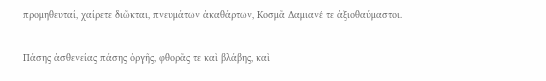προμηθευταί, χαίρετε διῶκται, πνευμάτων ἀκαθάρτων, Κοσμᾶ Δαμιανέ τε ἀξιοθαύμαστοι.

Πάσης ἀσθενείας πάσης ὀργῆς, φθορᾶς τε καὶ βλάβης, καὶ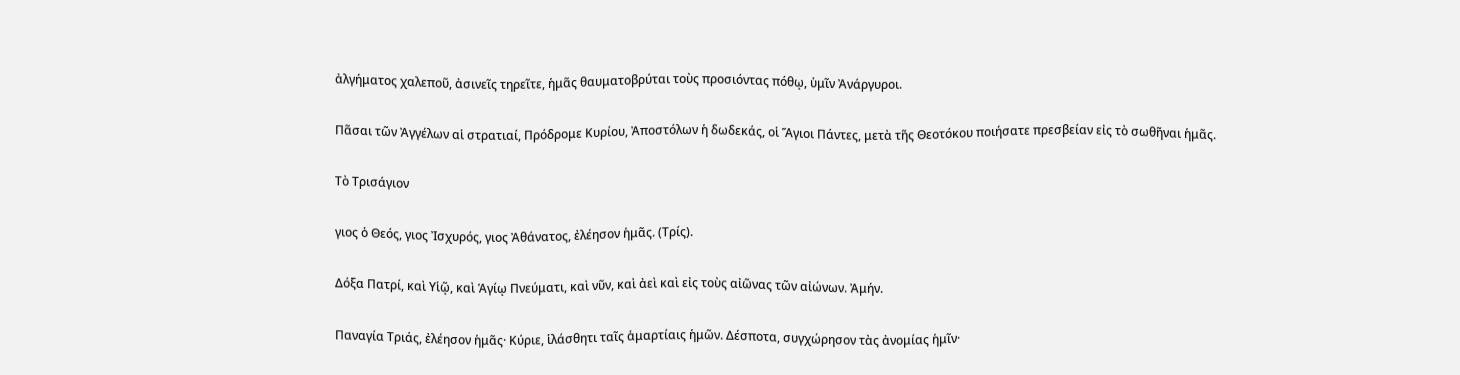ἀλγήματος χαλεποῦ, ἀσινεῖς τηρεῖτε, ἡμᾶς θαυματοβρύται τοὺς προσιόντας πόθῳ, ὑμῖν Ἀνάργυροι.

Πᾶσαι τῶν Ἀγγέλων αἱ στρατιαί, Πρόδρομε Κυρίου, Ἀποστόλων ἡ δωδεκάς, οἱ Ἅγιοι Πάντες, μετὰ τῆς Θεοτόκου ποιήσατε πρεσβείαν εἰς τὸ σωθῆναι ἡμᾶς.

Τὸ Τρισάγιον

γιος ὁ Θεός, γιος Ἰσχυρός, γιος Ἀθάνατος, ἐλέησον ἡμᾶς. (Τρίς).

Δόξα Πατρί, καὶ Υἱῷ, καὶ Ἁγίῳ Πνεύματι, καὶ νῦν, καὶ ἀεὶ καὶ εἰς τοὺς αἰῶνας τῶν αἰώνων. Ἀμήν.

Παναγία Τριάς, ἐλέησον ἡμᾶς· Κύριε, ἱλάσθητι ταῖς ἁμαρτίαις ἡμῶν. Δέσποτα, συγχώρησον τὰς ἀνομίας ἡμῖν·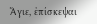Ἅγιε, ἐπίσκεψαι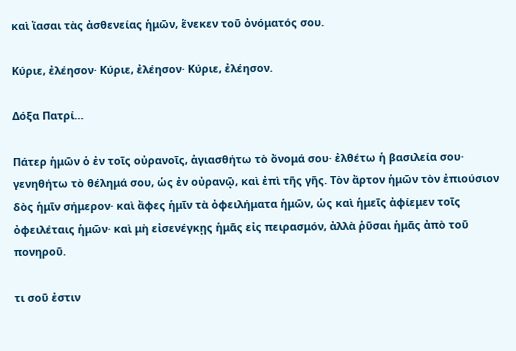καὶ ἴασαι τὰς ἀσθενείας ἡμῶν, ἕνεκεν τοῦ ὀνόματός σου.

Κύριε, ἐλέησον· Κύριε, ἐλέησον· Κύριε, ἐλέησον.

Δόξα Πατρί…

Πάτερ ἡμῶν ὁ ἐν τοῖς οὐρανοῖς, ἁγιασθήτω τὸ ὄνομά σου· ἐλθέτω ἡ βασιλεία σου· γενηθήτω τὸ θέλημά σου, ὡς ἐν οὐρανῷ, καὶ ἐπὶ τῆς γῆς. Τὸν ἄρτον ἡμῶν τὸν ἐπιούσιον δὸς ἡμῖν σήμερον· καὶ ἄφες ἡμῖν τὰ ὀφειλήματα ἡμῶν, ὡς καὶ ἡμεῖς ἀφίεμεν τοῖς ὀφειλέταις ἡμῶν· καὶ μὴ εἰσενέγκῃς ἡμᾶς εἰς πειρασμόν, ἀλλὰ ῥῦσαι ἡμᾶς ἀπὸ τοῦ πονηροῦ.

τι σοῦ ἐστιν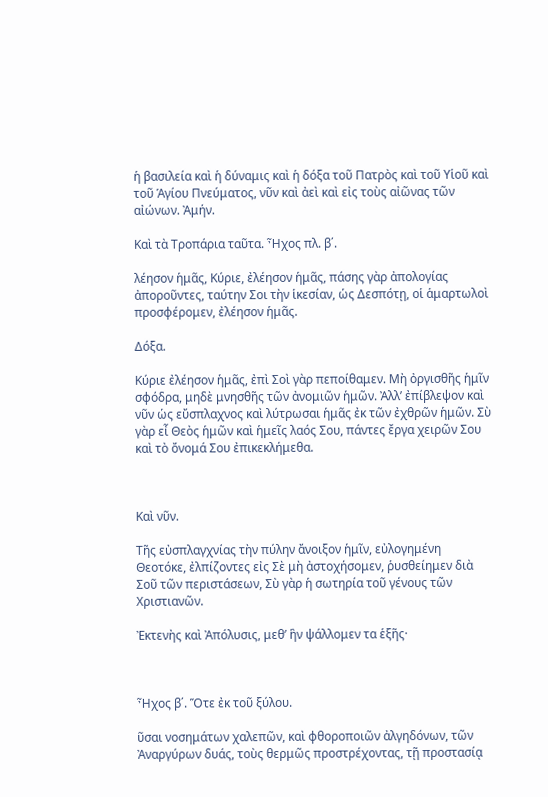ἡ βασιλεία καὶ ἡ δύναμις καὶ ἡ δόξα τοῦ Πατρὸς καὶ τοῦ Υἱοῦ καὶ τοῦ Ἁγίου Πνεύματος, νῦν καὶ ἀεὶ καὶ εἰς τοὺς αἰῶνας τῶν αἰώνων. Ἀμήν.

Καὶ τὰ Τροπάρια ταῦτα. Ἦχος πλ. β΄.

λέησον ἡμᾶς, Κύριε, ἐλέησον ἡμᾶς, πάσης γὰρ ἀπολογίας ἀποροῦντες, ταύτην Σοι τὴν ἱκεσίαν, ὡς Δεσπότῃ, οἱ ἁμαρτωλοὶ προσφέρομεν, ἐλέησον ἡμᾶς.

Δόξα.

Κύριε ἐλέησον ἡμᾶς, ἐπὶ Σοὶ γὰρ πεποίθαμεν. Μὴ ὀργισθῆς ἡμῖν σφόδρα, μηδὲ μνησθῆς τῶν ἀνομιῶν ἡμῶν. Ἀλλ’ ἐπίβλεψον καὶ νῦν ὡς εὔσπλαχνος καὶ λύτρωσαι ἡμᾶς ἐκ τῶν ἐχθρῶν ἡμῶν. Σὺ γὰρ εἶ Θεὸς ἡμῶν καὶ ἡμεῖς λαός Σου, πάντες ἔργα χειρῶν Σου καὶ τὸ ὄνομά Σου ἐπικεκλήμεθα.



Καὶ νῦν.

Τῆς εὐσπλαγχνίας τὴν πύλην ἄνοιξον ἡμῖν, εὐλογημένη Θεοτόκε, ἐλπίζοντες εἰς Σὲ μὴ ἀστοχήσομεν, ῥυσθείημεν διὰ Σοῦ τῶν περιστάσεων, Σὺ γὰρ ἡ σωτηρία τοῦ γένους τῶν Χριστιανῶν.

Ἐκτενὴς καὶ Ἀπόλυσις, μεθ’ ἣν ψάλλομεν τα ἑξῆς·



Ἦχος β΄. Ὅτε ἐκ τοῦ ξύλου.

ῦσαι νοσημάτων χαλεπῶν, καὶ φθοροποιῶν ἀλγηδόνων, τῶν Ἀναργύρων δυάς, τοὺς θερμῶς προστρέχοντας, τῇ προστασίᾳ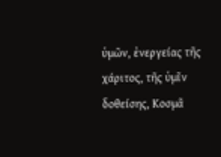ὑμῶν, ἐνεργείας τῆς χάριτος, τῆς ὑμῖν δοθείσης, Κοσμᾶ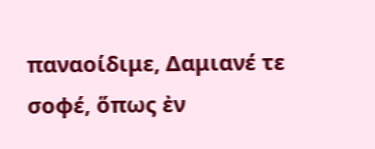παναοίδιμε, Δαμιανέ τε σοφέ, ὅπως ἐν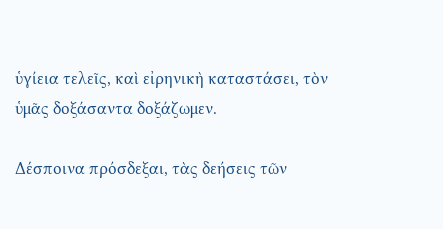ὑγίεια τελεῖς, καὶ εἰρηνικὴ καταστάσει, τὸν ὑμᾶς δοξάσαντα δοξάζωμεν.

Δέσποινα πρόσδεξαι, τὰς δεήσεις τῶν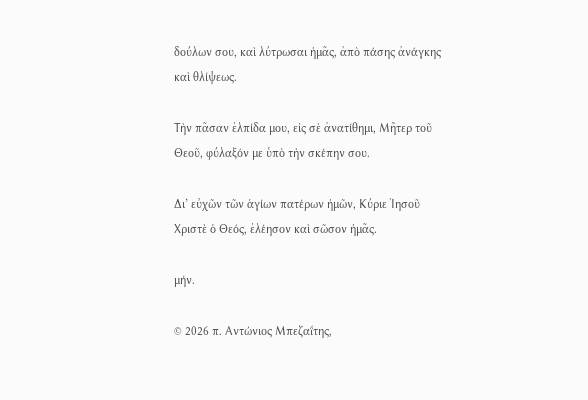δούλων σου, καὶ λύτρωσαι ἡμᾶς, ἀπὸ πάσης ἀνάγκης καὶ θλίψεως.

Τὴν πᾶσαν ἐλπίδα μου, εἰς σὲ ἀνατίθημι, Μῆτερ τοῦ Θεοῦ, φύλαξόν με ὑπὸ τὴν σκέπην σου.

Δι’ εὐχῶν τῶν ἁγίων πατέρων ἡμῶν, Κύριε Ἰησοῦ Χριστὲ ὁ Θεός, ἐλέησον καὶ σῶσον ἡμᾶς.

μήν.

© 2026 π. Αντώνιος Μπεζαΐτης,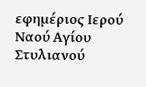εφημέριος Ιερού Ναού Αγίου Στυλιανού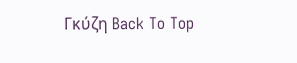Γκύζη Back To Top